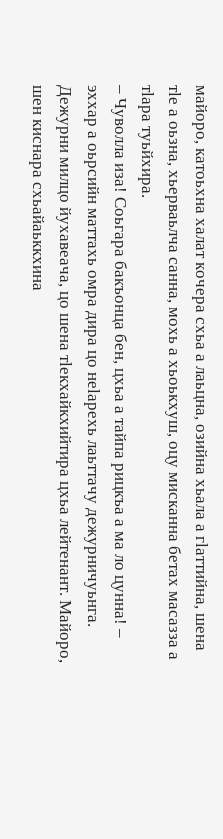майоро, катоьхна халат кочера схьа а лаьцна, озийна хьала а гӏаттийна, шена тӏе а оьзна, хьерваьлча санна, мохь а хьоькхуш, оцу мисканна бетах масазза а тӏара туьйхира.
– Чуволла иза! Соьгара бакъонца бен, цхьа а тайпа рицкъа а ма ло цунна! – эххар а оьрсийн маттахь омра дира цо неӏарехь лаьттачу дежурничуьнга.
Дежурни милцо йухавеача, цо шена тӏекхайкхийтира цхьа лейтенант. Майоро, шен киснара схьайаьккхина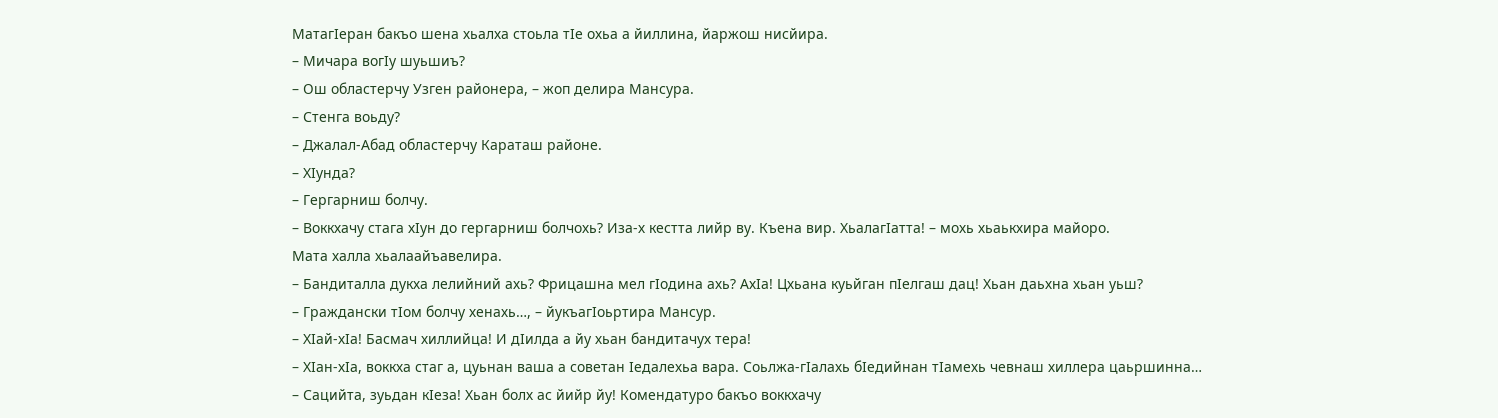Матагӏеран бакъо шена хьалха стоьла тӏе охьа а йиллина, йаржош нисйира.
– Мичара вогӏу шуьшиъ?
– Ош областерчу Узген районера, – жоп делира Мансура.
– Стенга воьду?
– Джалал-Абад областерчу Караташ районе.
– Хӏунда?
– Гергарниш болчу.
– Воккхачу стага хӏун до гергарниш болчохь? Иза-х кестта лийр ву. Къена вир. Хьалагӏатта! – мохь хьаькхира майоро.
Мата халла хьалаайъавелира.
– Бандиталла дукха лелийний ахь? Фрицашна мел гӏодина ахь? Ахӏа! Цхьана куьйган пӏелгаш дац! Хьан даьхна хьан уьш?
– Граждански тӏом болчу хенахь…, – йукъагӏоьртира Мансур.
– Хӏай-хӏа! Басмач хиллийца! И дӏилда а йу хьан бандитачух тера!
– Хӏан-хӏа, воккха стаг а, цуьнан ваша а советан ӏедалехьа вара. Соьлжа-гӏалахь бӏедийнан тӏамехь чевнаш хиллера цаьршинна…
– Сацийта, зуьдан кӏеза! Хьан болх ас йийр йу! Комендатуро бакъо воккхачу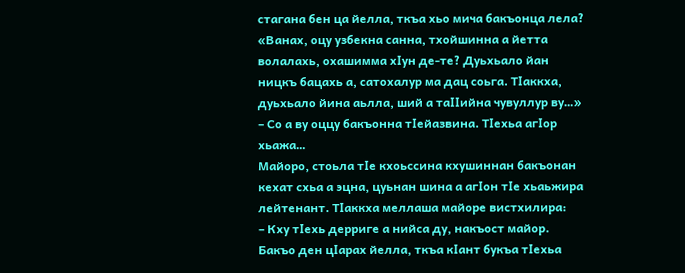стагана бен ца йелла, ткъа хьо мича бакъонца лела?
«Ванах, оцу узбекна санна, тхойшинна а йетта волалахь, охашимма хӏун де-те? Дуьхьало йан ницкъ бацахь а, сатохалур ма дац соьга. Тӏаккха, дуьхьало йина аьлла, ший а таӏӏийна чувуллур ву…»
– Со а ву оццу бакъонна тӏейазвина. Тӏехьа агӏор хьажа…
Майоро, стоьла тӏе кхоьссина кхушиннан бакъонан кехат схьа а эцна, цуьнан шина а агӏон тӏе хьаьжира лейтенант. Тӏаккха меллаша майоре вистхилира:
– Кху тӏехь дерриге а нийса ду, накъост майор. Бакъо ден цӏарах йелла, ткъа кӏант букъа тӏехьа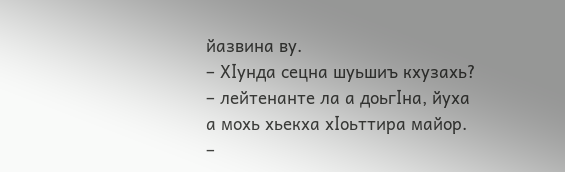йазвина ву.
– Хӏунда сецна шуьшиъ кхузахь? – лейтенанте ла а доьгӏна, йуха а мохь хьекха хӏоьттира майор. –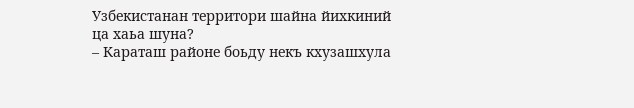Узбекистанан территори шайна йихкиний ца хаьа шуна?
– Караташ районе боьду некъ кхузашхула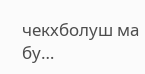чекхболуш ма бу…